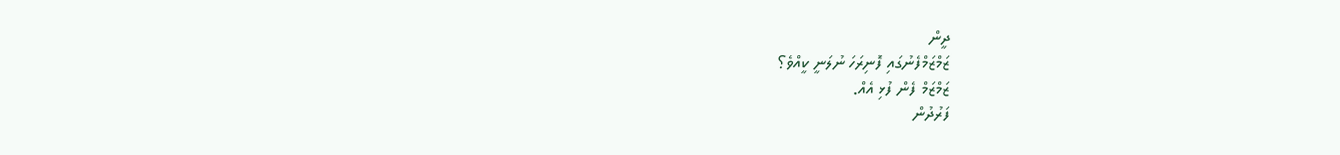ދީން
ޒަމްޒަމްފެނުގައި ފޮނިރަހަ ނުލަނީ ކީއްވެ؟
ޒަމްޒަމް ފެން ފުޅި އެއް.
ފަރުދުން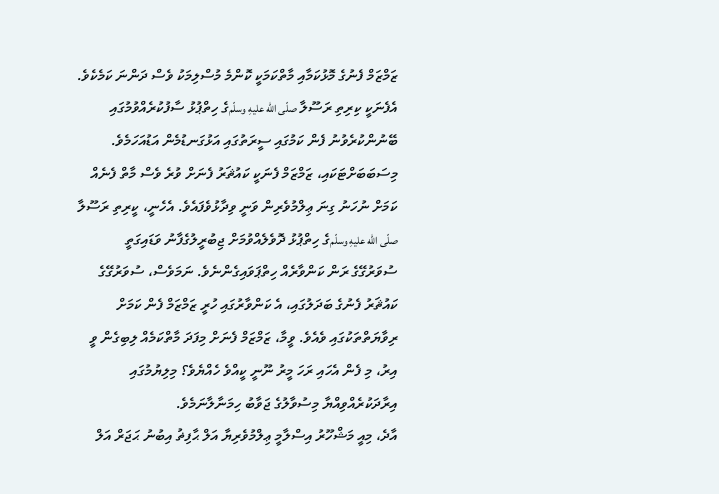ޒަމްޒަމް ފެނުގެ މޮޅުކަމާއި މާތްކަމަކީ ކޮންމެ މުސްލިމަކު ވެސް ދަންނަ ކަމެކެވެ. އެފެނަކީ ކިރިތި ރަސޫލާ صلّى الله عليهِ وسلّمގެ ހިތްޕުޅު ސާފުކުރެއްވުމުގައި ބޭނުންކުރެވުނު ފެން ކަމުގައި ސީރަތުގައި އަޅުގަނޑުމެން އަޑުއަހަމެވެ. މިސަބަބަށްޓަކައި، ޒަމްޒަމް ފެނަކީ ކައުޘަރު ފެނަށް ވުރެ ވެސް މާތް ފެނެއް ކަމަށް ނުހަނު ގިނަ ޢިލްމުވެރިން ވަނީ ވިދާޅުވެފައެވެ. އެހެނީ، ކީރިތި ރަސޫލާ صلّى الله عليهِ وسلّمގެ ހިތްޕުޅު ދޮވެލެއްވުމަށް ޖިބުރީލުގެފާނު ވަޑައިގަތީ ސުވަރުގޭގެ ރަން ކަންވާރެއް ހިތްޕަވައިގެންނެވެ. ނަމަވެސް، ސުވަރުގޭގެ ކައުޘަރު ފެނުގެ ބަދަލުގައި، އެ ކަންވާރުގައި ހުރީ ޒަމްޒަމް ފެން ކަމަށް ރިވާޔަތްތަކުގައި ވެއެވެ. ވީމާ، ޒަމްޒަމް ފެނަށް މިފަދަ މާތްކަމެއް ލިބިގެން ވީ އިރު، މި ފެން އެހައި ރަހަ މީރު ނޫނީ ކީއްވެ ހެއްޔެވެ؟ މިލިޔުމުގައި އިރާދަކުރެއްވިއްޔާ މިސުވާލުގެ ޖަވާބު ހިމަނާލާނަމެވެ.
އާދެ، މިއީ މަޝްހޫރު އިސްލާމީ ޢިލްމުވެރިޔާ އަލް ޙާފިޡު އިބުނު ޙަޖަރް އަލް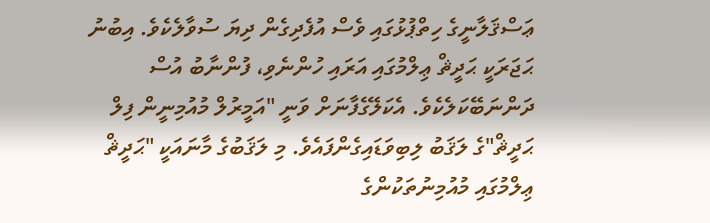ޢަސްޤަލާނީގެ ހިތްޕުޅުގައި ވެސް އުފެދިގެން ދިޔަ ސުވާލެކެވެ. އިބުނު ޙަޖަރަކީ ޙަދީޘް ޢިލްމުގައި އަރައި ހުންނެވި، ފުންނާބު އުސް ދަންނަބޭކަލެކެވެ. އެކަލޭގެފާނަށް ވަނީ "އަމީރުލް މުއުމިނީން ފިލް ޙަދީޘް"ގެ ލަޤަބު ލިބިވަޑައިގެންފައެވެ. މި ލަޤަބުގެ މާނައަކީ "ޙަދީޘް ޢިލްމުގައި މުއުމިނުތަކުންގެ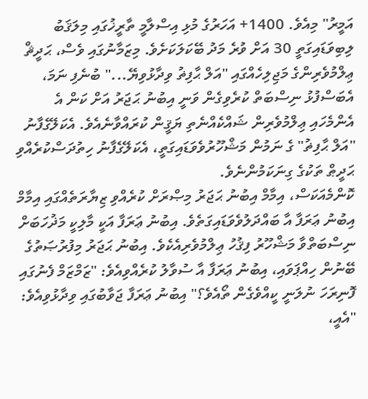އަމީރު" މިއެވެ. 1400+ އަހަރުގެ މުޅި އިސްލާމީ ތާރީޚުގައި މިލަޤަބު ލިބިވަޑައިގަތީ 30 އަށް ވުރެ މަދު ބޭކަލަކަށެވެ. މިޒަމާނުގައި ވެސް، ޙަދީޘް ޢިލްމުވެރިންގެ މަޖިލިހެއްގައި "އަލް ޙާފިޡު ވިދާޅުވިޔޭ..." ބުނެފި ނަމަ، އެބަސްފުޅު ނިސްބަތް ކުރެވިގެން ވަނީ އިބުނު ޙަޖަރު އަށް ކަން އެ އެންމެހައި ޢިލްމުވެރިން ޝައްކެއްނެތި ޔަޤީން ކުރައްވާނެއެވެ. އެކަލޭގެފާނު "އަލް ޙާފިޡު" ގެ ނަމުން މަޝްހޫރުވެވަޑައިގަތީ، އެކަލޭގެފާނު ހިތުދަސްކުރެއްވި ޙަދީޠް ތަކުގެ ގިނަކަމުންނެވެ.
ކޮންމެއަކަސް، އިމާމް އިބުނު ޙަޖަރު މިޞްރަށް ކުރެއްވި ޒިޔާރަތެއްގައި އިމާމް އިބުނު ޢަރަފާ އާ ބައްދަލުވެވަޑައިގަތެވެ. އިބުނު ޢަރަފާ އަކީ މާލިކީ މަޛުހަބަށް ނިސްބަތްވާ މަޝްހޫރު ފިޤުހު ޢިލްމުވެރިއެކެވެ. އިބުނު ޙަޖަރު މިފުރުޞަތުގެ ބޭނުން ހިއްޕަވައި، އިބުނު ޢަރަފާ އާ ސުވާލު ކުރެއްވިއެވެ: "ޒަމްޒަމް ފެނުގައި ފޮނިރަހަ ނުލަނީ ކީއްވެގެން ތޯއެވެ؟" އިބުނު ޢަރަފާ ޖަވާބުގައި ވިދާޅުވިއެވެ: "އެއީ،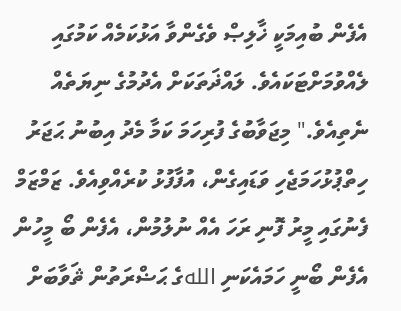އެފެން ބުއިމަކީ ޚާލިޞް ވެގެންވާ އަޅުކަމެއް ކަމުގައި ލެއްވުމަށްޓަކައެވެ. ލައްޛަތަކަށް އެދުމުގެ ނިޔަތެއް ނެތިއެވެ." މިޖަވާބުގެ ފުރިހަމަ ކަމާ މެދު އިބުނު ޙަޖަރު ހިތްޕުޅުހަމަޖެހި ވަޑައިގެން، އުފާފުޅު ކުރެއްވިއެވެ. ޒަމްޒަމް ފެނުގައި މީރު ފޮނި ރަހަ އެއް ނުލުމުން، އެފެން ބޯ މީހުން އެފެން ބޯނީ ހަމައެކަނި اللهގެ ޙަޟްރަތުން ޘަވާބަށް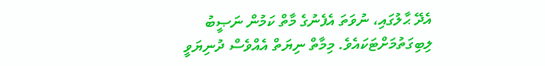އެދޭ ޙާލުގައި، ނުވަތަ އެފެނުގެ މާތް ކަމުން ނަޞީބު ލިބިގަތުމަށްޓަކައެވެ. މިމާތް ނިޔަތް އެއްވެސް ދުނިޔަވީ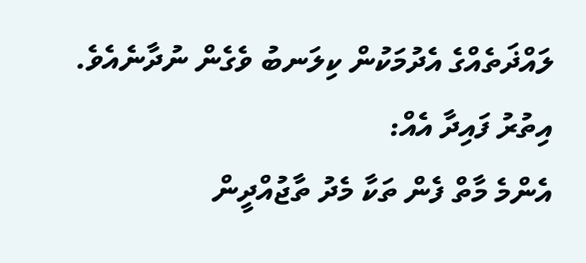ލައްޛަތެއްގެ އެދުމަކުން ކިލަނބު ވެގެން ނުދާނެއެވެ.
އިތުރު ފައިދާ އެއް:
އެންމެ މާތް ފެން ތަކާ މެދު ތާޖުއްދީން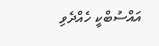އައްސުބްކީ ހެއްދެވި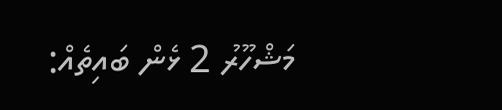މަޝްހޫރު 2 ޅެން ބައިތެއް: